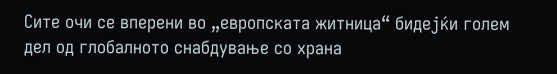Сите очи се вперени во „европската житница“ бидејќи голем дел од глобалното снабдување со храна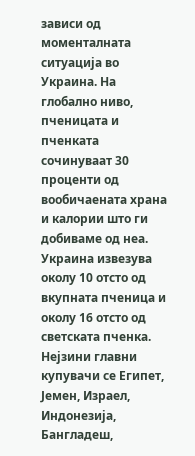зависи од моменталната ситуација во Украина. На глобално ниво, пченицата и пченката сочинуваат 30 проценти од вообичаената храна и калории што ги добиваме од неа. Украина извезува околу 10 отсто од вкупната пченица и околу 16 отсто од светската пченка.
Нејзини главни купувачи се Египет, Јемен, Израел, Индонезија, Бангладеш,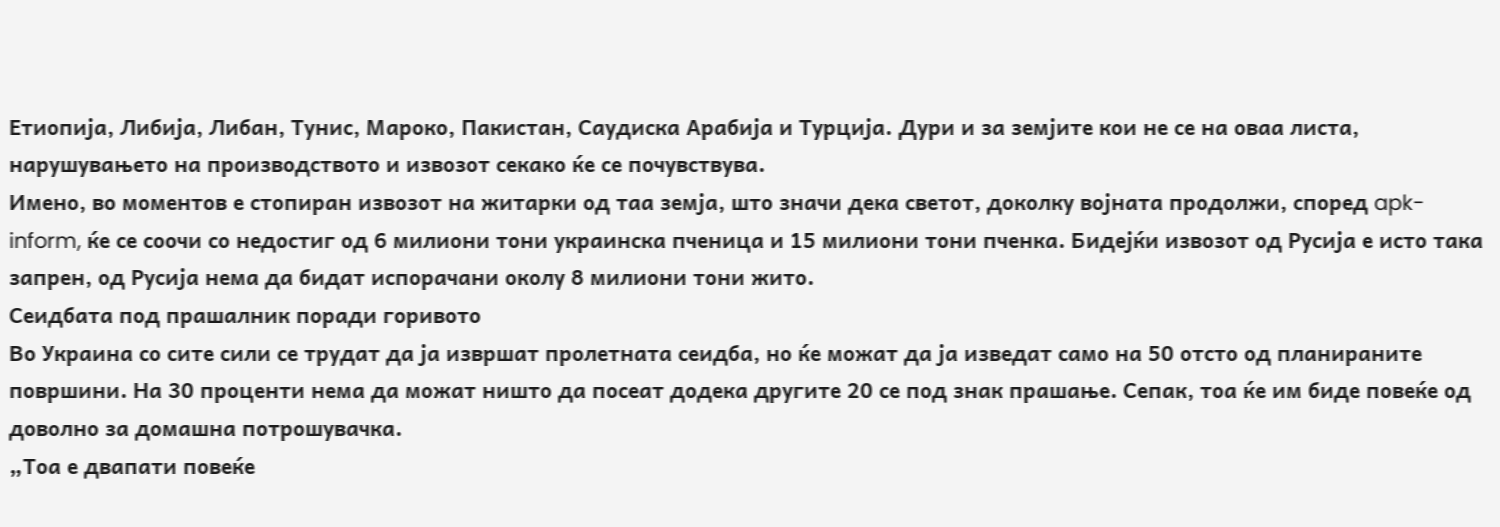Етиопија, Либија, Либан, Тунис, Мароко, Пакистан, Саудиска Арабија и Турција. Дури и за земјите кои не се на оваа листа, нарушувањето на производството и извозот секако ќе се почувствува.
Имено, во моментов е стопиран извозот на житарки од таа земја, што значи дека светот, доколку војната продолжи, според apk-inform, ќе се соочи со недостиг од 6 милиони тони украинска пченица и 15 милиони тони пченка. Бидејќи извозот од Русија е исто така запрен, од Русија нема да бидат испорачани околу 8 милиони тони жито.
Сеидбата под прашалник поради горивото
Во Украина со сите сили се трудат да ја извршат пролетната сеидба, но ќе можат да ја изведат само на 50 отсто од планираните површини. На 30 проценти нема да можат ништо да посеат додека другите 20 се под знак прашање. Сепак, тоа ќе им биде повеќе од доволно за домашна потрошувачка.
„Тоа е двапати повеќе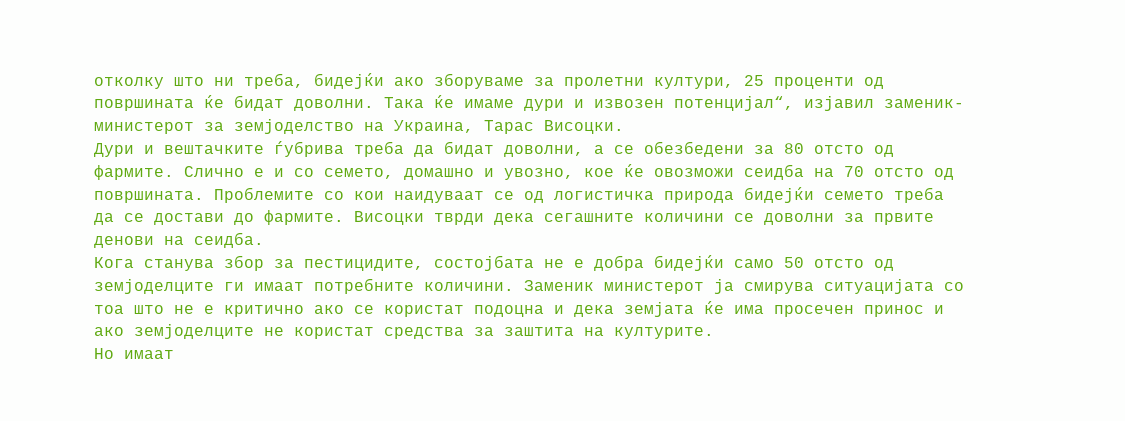отколку што ни треба, бидејќи ако зборуваме за пролетни култури, 25 проценти од површината ќе бидат доволни. Така ќе имаме дури и извозен потенцијал“, изјавил заменик-министерот за земјоделство на Украина, Тарас Висоцки.
Дури и вештачките ѓубрива треба да бидат доволни, а се обезбедени за 80 отсто од фармите. Слично е и со семето, домашно и увозно, кое ќе овозможи сеидба на 70 отсто од површината. Проблемите со кои наидуваат се од логистичка природа бидејќи семето треба да се достави до фармите. Висоцки тврди дека сегашните количини се доволни за првите денови на сеидба.
Кога станува збор за пестицидите, состојбата не е добра бидејќи само 50 отсто од земјоделците ги имаат потребните количини. Заменик министерот ја смирува ситуацијата со тоа што не е критично ако се користат подоцна и дека земјата ќе има просечен принос и ако земјоделците не користат средства за заштита на културите.
Но имаат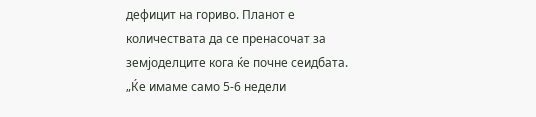дефицит на гориво. Планот е количествата да се пренасочат за земјоделците кога ќе почне сеидбата.
„Ќе имаме само 5-6 недели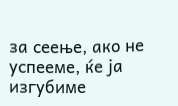за сеење, ако не успееме, ќе ја изгубиме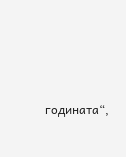годината“,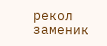рекол заменик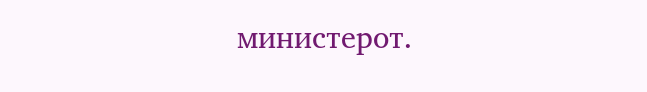министерот.